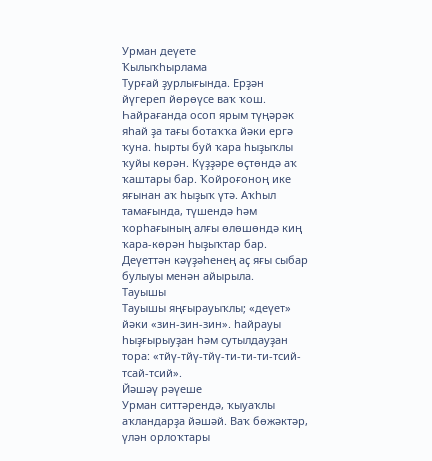Урман деүете
Ҡылыҡһырлама
Турғай ҙурлығында. Ерҙән йүгереп йөрөүсе ваҡ ҡош. Һайрағанда осоп ярым түңәрәк яһай ҙа тағы ботаҡҡа йәки ергә ҡуна. һырты буй ҡара һыҙыҡлы ҡуйы көрән. Күҙҙәре өҫтөндә аҡ ҡаштары бар. Ҡойроғоноң ике яғынан аҡ һыҙыҡ үтә. Аҡһыл тамағында, түшендә һәм ҡорһағының алғы өлөшөндә киң ҡара-көрән һыҙыҡтар бар. Деүеттән кәүҙәһенең аҫ яғы сыбар булыуы менән айырыла.
Тауышы
Тауышы яңғырауыҡлы; «деүет» йәки «зин-зин-зин». һайрауы һыҙғырыуҙан һәм сутылдауҙан тора: «тйү-тйү-тйү-ти-ти-ти-тсий-тсай-тсий».
Йәшәү рәүеше
Урман ситтәрендә, ҡыуаҡлы аҡландарҙа йәшәй. Ваҡ бөжәктәр, үлән орлоҡтары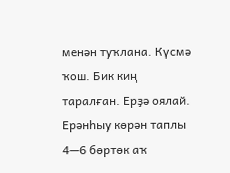менән туҡлана. Күсмә ҡош. Бик киң таралған. Ерҙә оялай. Ерәнһыу көрән таплы 4—6 бөртөк аҡ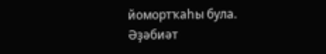йомортҡаһы була.
Әҙәбиәт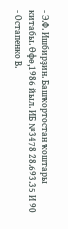- Э.Ф. Ишбирҙин. Башҡортостан ҡоштары китабы. Өфө,1986 йыл. ИБ №3478 28.693.35 И 90
- Остапенко В.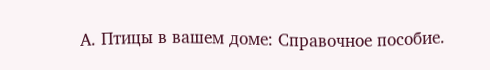А. Птицы в вашем доме: Справочное пособие.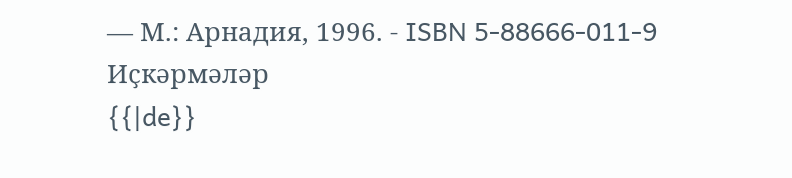— М.: Арнадия, 1996. - ISBN 5-88666-011-9
Иҫкәрмәләр
{{|de}}